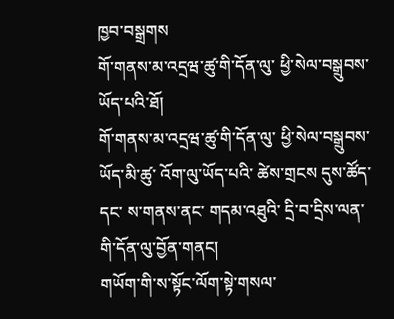ཁྱབ་བསྒྲགས
གོ་གནས་མ་འདྲཝ་ཚུ་གི་དོན་ལུ་ ཕྱི་སེལ་བསྒྲུབས་ཡོད་པའི་ཐོ།
གོ་གནས་མ་འདྲཝ་ཚུ་གི་དོན་ལུ་ ཕྱི་སེལ་བསྒྲུབས་ཡོད་མི་ཚུ་ འོག་ལུ་ཡོད་པའི་ ཚེས་གྲངས དུས་ཚོད་དང་ ས་གནས་ནང་ གདམ་འཐུའི་ དྲི་བ་དྲིས་ལན་གི་དོན་ལུ་བྱོན་གནང།
གཡོག་གི་ས་སྟོང་ལོག་སྟེ་གསལ་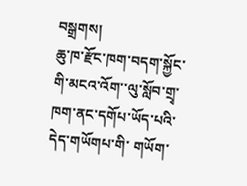བསྒྲགས།
ཆུ་ཁ་རྫོང་ཁག་བདག་སྐྱོང་གི་མངའ་འོག་་ལུ་སློབ་གྲྭ་ཁག་ནང་དགོཔ་ཡོད་པའི་དེད་གཡོགཔ་གི་ གཡོག་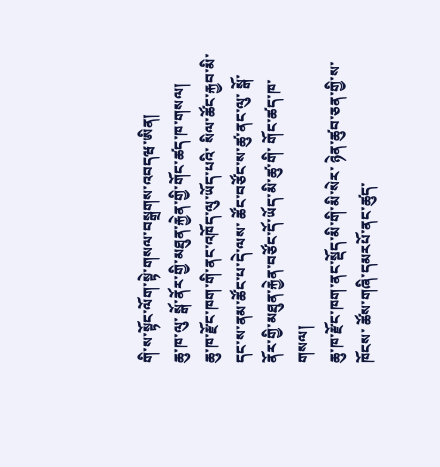གི་ས་སྟོང་ལོག་སྟེ་གསལ་བསྒྲགས་འབདཝ་ཨིན།
ཆུ་ཁ་ལུ་ སྒོ་ནོར་གྱི་མཐུན་རྐྱེན་གྱི་གོང་ཚད་ཁ་གསལ།
ཆུ་ཁ་རྫོང་ཁག་གི་ནང་འཁོད་ལུ་ཡོད་པའི་ སིལ་ཚོང་རྐྱབ་མི་དང་ས་ནམ་ཚོང་པ་དེ་ལས་ ཚོང་བཙོང་ས་ཚུ་ནང་ལུ་ སྒོ་ནོར་གྱི་མཐུན་རྐྱེན་བཙོང་དོ་ཡོད་མི་ཚུ་གི་ གོང་ཚད་ཁ་གསལ།
ཆུ་ཁ་རྫོང་ཁག་ནང་སྡོད་མི་གི་མི་སེར་ ཉེན་ཚུབ་ཅན་གྱི་ས་ཁོངས་ ཚོས་གཞི་དམརཔོ་ནང་ཚུད་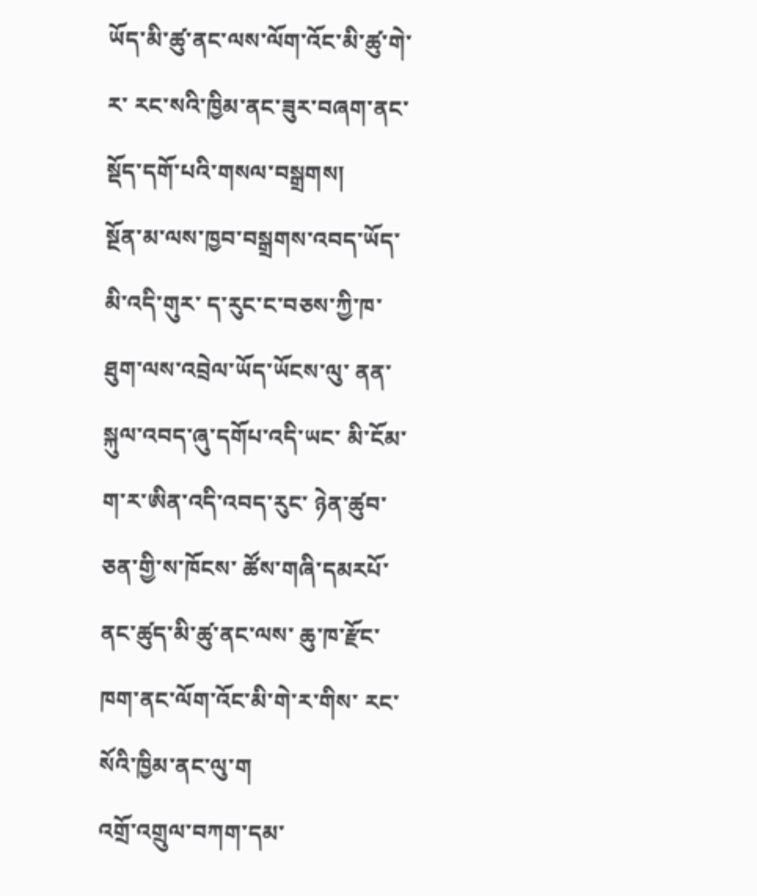ཡོད་མི་ཚུ་ནང་ལས་ལོག་འོང་མི་ཚུ་གེ་ར་ རང་སའི་ཁྱིམ་ནང་ཟུར་བཞག་ནང་སྡོད་དགོ་པའི་གསལ་བསྒྲགས།
སྔོན་མ་ལས་ཁྱབ་བསྒྲགས་འབད་ཡོད་མི་འདི་གུར་ ད་རུང་ང་བཅས་ཀྱི་ཁ་ཐུག་ལས་འབྲེལ་ཡོད་ཡོངས་ལུ་ ནན་སྐུལ་འབད་ཞུ་དགོཔ་འདི་ཡང་ མི་ངོམ་ག་ར་ཨིན་འདི་འབད་རུང་ ཉེན་ཚུབ་ཅན་གྱི་ས་ཁོངས་ ཚོས་གཞི་དམརཔོ་ནང་ཚུད་མི་ཚུ་ནང་ལས་ ཆུ་ཁ་རྫོང་ཁག་ནང་ལོག་འོང་མི་གེ་ར་གིས་ རང་སོའི་ཁྱིམ་ནང་ལུ་ག
འགྲོ་འགྲུལ་བཀག་དམ་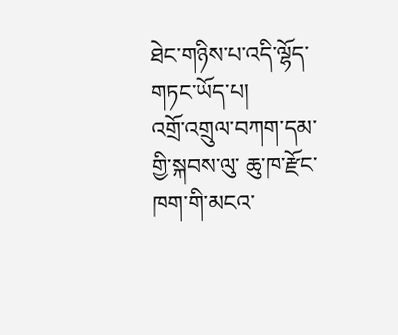ཐེང་གཉིས་པ་འདི་ལྷོད་གཏང་ཡོད་པ།
འགྲོ་འགྲུལ་བཀག་དམ་གྱི་སྐབས་ལུ་ ཆུ་ཁ་རྫོང་ཁག་གི་མངའ་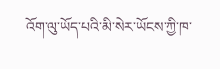འོག་ལུ་ཡོད་པའི་མི་སེར་ཡོངས་ཀྱི་ཁ་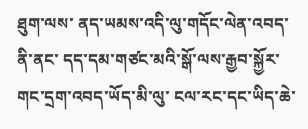ཐུག་ལས་ ནད་ཡམས་འདི་ལུ་གདོང་ལེན་འབད་ནི་ནང་ དད་དམ་གཙང་མའི་སྒོ་ལས་རྒྱབ་སྐྱོར་གང་དྲག་འབད་ཡོད་མི་ལུ་ ངལ་རང་དང་ཡིད་ཆེ་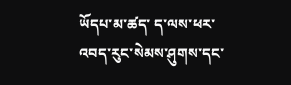ཡོདཔ་མ་ཚད་ ད་ལས་ཕར་འབད་རུང་སེམས་ཤུགས་དང་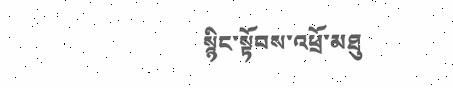སྙིང་སྟོབས་འཕྲོ་མཐུ